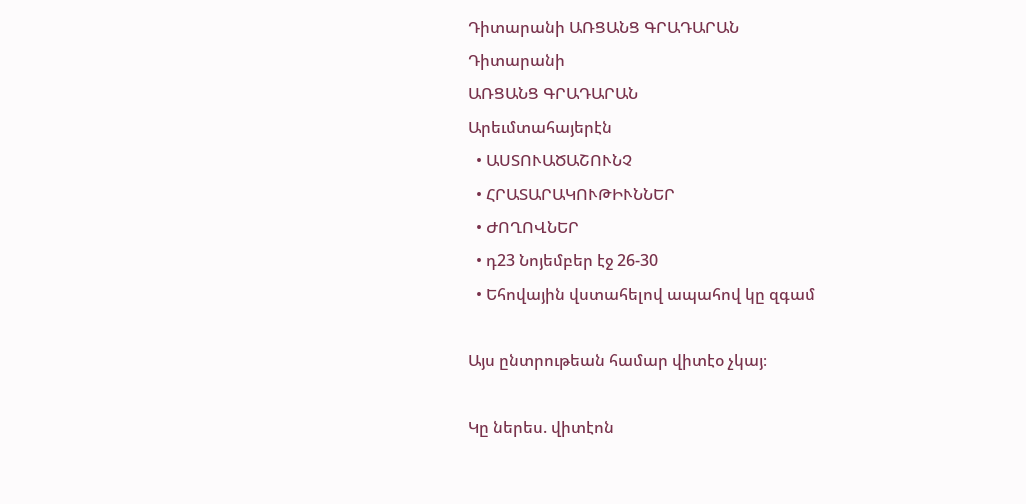Դիտարանի ԱՌՑԱՆՑ ԳՐԱԴԱՐԱՆ
Դիտարանի
ԱՌՑԱՆՑ ԳՐԱԴԱՐԱՆ
Արեւմտահայերէն
  • ԱՍՏՈՒԱԾԱՇՈՒՆՉ
  • ՀՐԱՏԱՐԱԿՈՒԹԻՒՆՆԵՐ
  • ԺՈՂՈՎՆԵՐ
  • դ23 Նոյեմբեր էջ 26-30
  • Եհովային վստահելով ապահով կը զգամ

Այս ընտրութեան համար վիտէօ չկայ։

Կը ներես. վիտէոն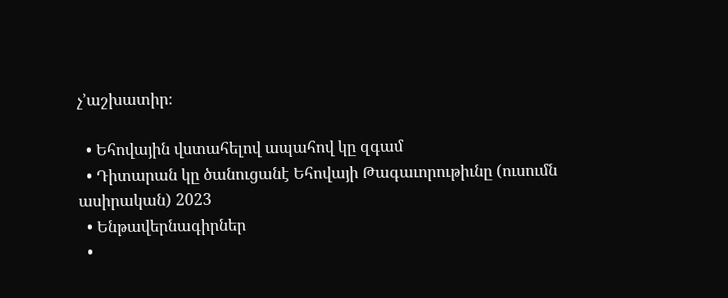չ’աշխատիր։

  • Եհովային վստահելով ապահով կը զգամ
  • Դիտարան կը ծանուցանէ Եհովայի Թագաւորութիւնը (ուսումն ասիրական) 2023
  • Ենթավերնագիրներ
  •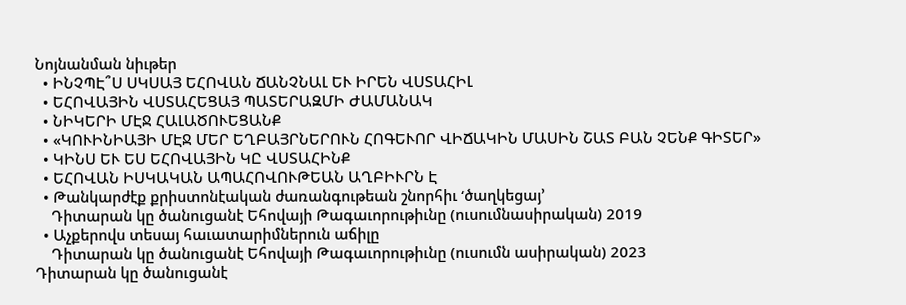Նոյնանման նիւթեր
  • ԻՆՉՊԷ՞Ս ՍԿՍԱՅ ԵՀՈՎԱՆ ՃԱՆՉՆԱԼ ԵՒ ԻՐԵՆ ՎՍՏԱՀԻԼ
  • ԵՀՈՎԱՅԻՆ ՎՍՏԱՀԵՑԱՅ ՊԱՏԵՐԱԶՄԻ ԺԱՄԱՆԱԿ
  • ՆԻԿԵՐԻ ՄԷՋ ՀԱԼԱԾՈՒԵՑԱՆՔ
  • «ԿՈՒԻՆԻԱՅԻ ՄԷՋ ՄԵՐ ԵՂԲԱՅՐՆԵՐՈՒՆ ՀՈԳԵՒՈՐ ՎԻՃԱԿԻՆ ՄԱՍԻՆ ՇԱՏ ԲԱՆ ՉԵՆՔ ԳԻՏԵՐ»
  • ԿԻՆՍ ԵՒ ԵՍ ԵՀՈՎԱՅԻՆ ԿԸ ՎՍՏԱՀԻՆՔ
  • ԵՀՈՎԱՆ ԻՍԿԱԿԱՆ ԱՊԱՀՈՎՈՒԹԵԱՆ ԱՂԲԻՒՐՆ Է
  • Թանկարժէք քրիստոնէական ժառանգութեան շնորհիւ ‘ծաղկեցայ’
    Դիտարան կը ծանուցանէ Եհովայի Թագաւորութիւնը (ուսումնասիրական) 2019
  • Աչքերովս տեսայ հաւատարիմներուն աճիլը
    Դիտարան կը ծանուցանէ Եհովայի Թագաւորութիւնը (ուսումն ասիրական) 2023
Դիտարան կը ծանուցանէ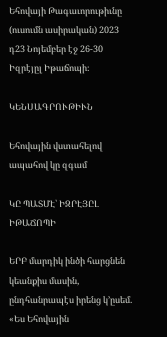Եհովայի Թագաւորութիւնը (ուսումն ասիրական) 2023
դ23 Նոյեմբեր էջ 26-30
Իզրէյըլ Իթաճոպի։

ԿԵՆՍԱԳՐՈՒԹԻՒՆ

Եհովային վստահելով ապահով կը զգամ

ԿԸ ՊԱՏՄԷ՝ ԻԶՐԷՅԸԼ ԻԹԱՃՈՊԻ

ԵՐԲ մարդիկ ինծի հարցնեն կեանքիս մասին, ընդհանրապէս իրենց կ’ըսեմ. «Ես Եհովային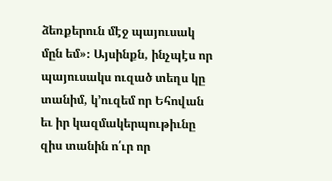ձեռքերուն մէջ պայուսակ մըն եմ»։ Այսինքն, ինչպէս որ պայուսակս ուզած տեղս կը տանիմ, կ’ուզեմ որ Եհովան եւ իր կազմակերպութիւնը զիս տանին ո՛ւր որ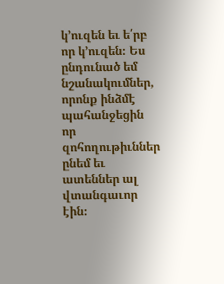կ’ուզեն եւ ե՛րբ որ կ’ուզեն։ Ես ընդունած եմ նշանակումներ, որոնք ինձմէ պահանջեցին որ զոհողութիւններ ընեմ եւ ատեններ ալ վտանգաւոր էին։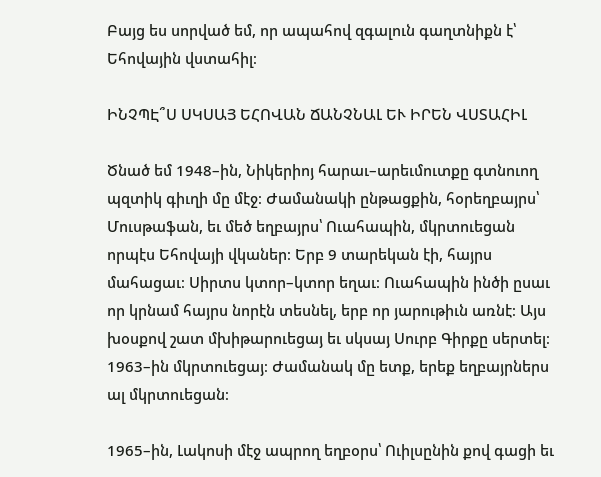Բայց ես սորված եմ, որ ապահով զգալուն գաղտնիքն է՝ Եհովային վստահիլ։

ԻՆՉՊԷ՞Ս ՍԿՍԱՅ ԵՀՈՎԱՆ ՃԱՆՉՆԱԼ ԵՒ ԻՐԵՆ ՎՍՏԱՀԻԼ

Ծնած եմ 1948–ին, Նիկերիոյ հարաւ–արեւմուտքը գտնուող պզտիկ գիւղի մը մէջ։ Ժամանակի ընթացքին, հօրեղբայրս՝ Մուսթաֆան, եւ մեծ եղբայրս՝ Ուահապին, մկրտուեցան որպէս Եհովայի վկաներ։ Երբ 9 տարեկան էի, հայրս մահացաւ։ Սիրտս կտոր–կտոր եղաւ։ Ուահապին ինծի ըսաւ որ կրնամ հայրս նորէն տեսնել, երբ որ յարութիւն առնէ։ Այս խօսքով շատ մխիթարուեցայ եւ սկսայ Սուրբ Գիրքը սերտել։ 1963–ին մկրտուեցայ։ Ժամանակ մը ետք, երեք եղբայրներս ալ մկրտուեցան։

1965–ին, Լակոսի մէջ ապրող եղբօրս՝ Ուիլսընին քով գացի եւ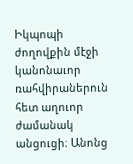Իկպոպի ժողովքին մէջի կանոնաւոր ռահվիրաներուն հետ աղուոր ժամանակ անցուցի։ Անոնց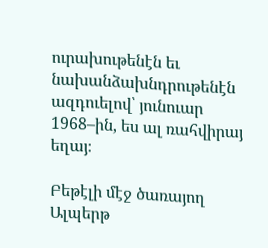ուրախութենէն եւ նախանձախնդրութենէն ազդուելով՝ յունուար 1968–ին, ես ալ ռահվիրայ եղայ։

Բեթէլի մէջ ծառայող Ալպերթ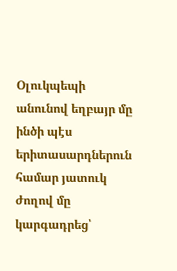Օլուկպեպի անունով եղբայր մը ինծի պէս երիտասարդներուն համար յատուկ ժողով մը կարգադրեց՝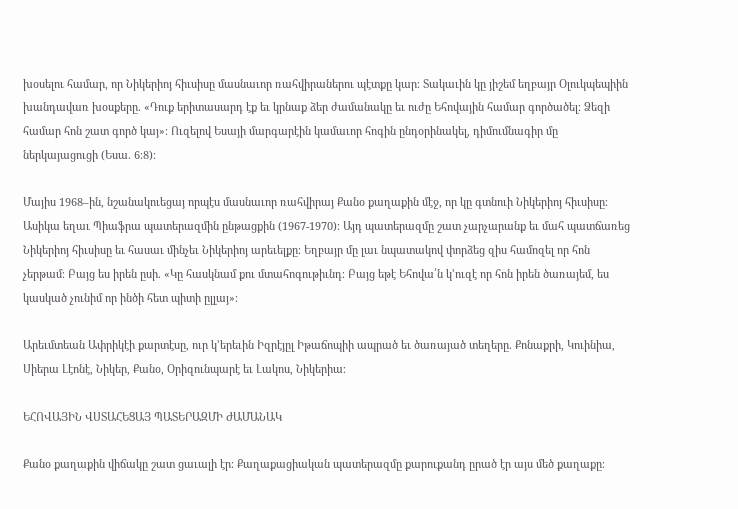խօսելու համար, որ Նիկերիոյ հիւսիսը մասնաւոր ռահվիրաներու պէտքը կար։ Տակաւին կը յիշեմ եղբայր Օլուկպեպիին խանդավառ խօսքերը. «Դուք երիտասարդ էք եւ կրնաք ձեր ժամանակը եւ ուժը Եհովային համար գործածել։ Ձեզի համար հոն շատ գործ կայ»։ Ուզելով Եսայի մարգարէին կամաւոր հոգին ընդօրինակել, դիմումնագիր մը ներկայացուցի (Եսա. 6։8)։

Մայիս 1968–ին, նշանակուեցայ որպէս մասնաւոր ռահվիրայ Քանօ քաղաքին մէջ, որ կը գտնուի Նիկերիոյ հիւսիսը։ Ասիկա եղաւ Պիաֆրա պատերազմին ընթացքին (1967-1970)։ Այդ պատերազմը շատ չարչարանք եւ մահ պատճառեց Նիկերիոյ հիւսիսը եւ հասաւ մինչեւ Նիկերիոյ արեւելքը։ Եղբայր մը լաւ նպատակով փորձեց զիս համոզել որ հոն չերթամ։ Բայց ես իրեն ըսի. «Կը հասկնամ քու մտահոգութիւնդ։ Բայց եթէ Եհովա՛ն կ’ուզէ որ հոն իրեն ծառայեմ, ես կասկած չունիմ որ ինծի հետ պիտի ըլլայ»։

Արեւմտեան Ափրիկէի քարտէսը, ուր կ’երեւին Իզրէյըլ Իթաճոպիի ապրած եւ ծառայած տեղերը. Քոնաքրի, Կուինիա, Սիերա Լէոնէ, Նիկեր, Քանօ, Օրիզունպարէ եւ Լակոս, Նիկերիա։

ԵՀՈՎԱՅԻՆ ՎՍՏԱՀԵՑԱՅ ՊԱՏԵՐԱԶՄԻ ԺԱՄԱՆԱԿ

Քանօ քաղաքին վիճակը շատ ցաւալի էր։ Քաղաքացիական պատերազմը քարուքանդ ըրած էր այս մեծ քաղաքը։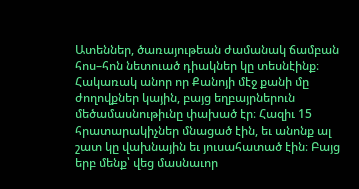Ատեններ, ծառայութեան ժամանակ ճամբան հոս–հոն նետուած դիակներ կը տեսնէինք։ Հակառակ անոր որ Քանոյի մէջ քանի մը ժողովքներ կային, բայց եղբայրներուն մեծամասնութիւնը փախած էր։ Հազիւ 15 հրատարակիչներ մնացած էին, եւ անոնք ալ շատ կը վախնային եւ յուսահատած էին։ Բայց երբ մենք՝ վեց մասնաւոր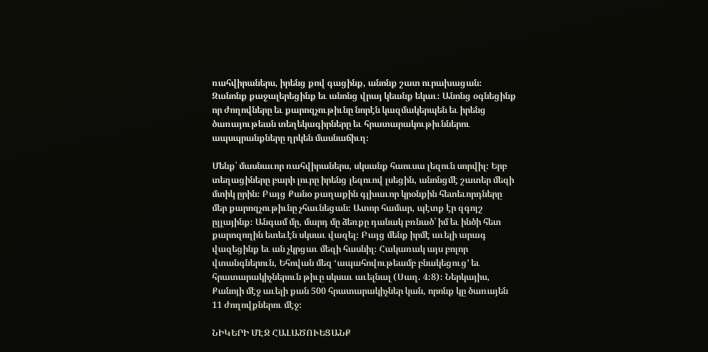ռահվիրաներս, իրենց քով գացինք, անոնք շատ ուրախացան։ Զանոնք քաջալերեցինք եւ անոնց վրայ կեանք եկաւ։ Անոնց օգնեցինք որ ժողովները եւ քարոզչութիւնը նորէն կազմակերպեն եւ իրենց ծառայութեան տեղեկագիրները եւ հրատարակութիւններու ապսպրանքները ղրկեն մասնաճիւղ։

Մենք՝ մասնաւոր ռահվիրաներս, սկսանք հաուսա լեզուն սորվիլ։ Երբ տեղացիները բարի լուրը իրենց լեզուով լսեցին, անոնցմէ շատեր մեզի մտիկ ըրին։ Բայց Քանօ քաղաքին գլխաւոր կրօնքին հետեւորդները մեր քարոզչութիւնը չհաւնեցան։ Ատոր համար, պէտք էր զգոյշ ըլլայինք։ Անգամ մը, մարդ մը ձեռքը դանակ բռնած՝ իմ եւ ինծի հետ քարոզողին ետեւէն սկսաւ վազել։ Բայց մենք իրմէ աւելի արագ վազեցինք եւ ան չկրցաւ մեզի հասնիլ։ Հակառակ այս բոլոր վտանգներուն, Եհովան մեզ ‘ապահովութեամբ բնակեցուց’ եւ հրատարակիչներուն թիւը սկսաւ աւելնալ (Սաղ. 4։8)։ Ներկայիս, Քանոյի մէջ աւելի քան 500 հրատարակիչներ կան, որոնք կը ծառայեն 11 ժողովքներու մէջ։

ՆԻԿԵՐԻ ՄԷՋ ՀԱԼԱԾՈՒԵՑԱՆՔ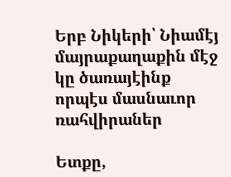Երբ Նիկերի՝ Նիամէյ մայրաքաղաքին մէջ կը ծառայէինք որպէս մասնաւոր ռահվիրաներ

Ետքը,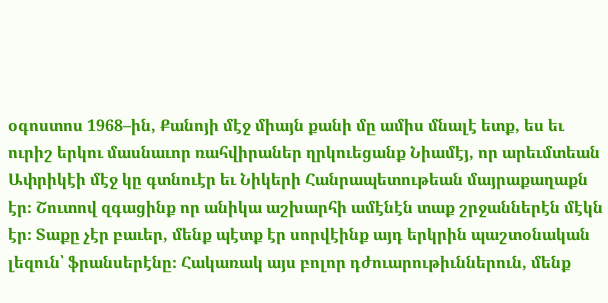օգոստոս 1968–ին, Քանոյի մէջ միայն քանի մը ամիս մնալէ ետք, ես եւ ուրիշ երկու մասնաւոր ռահվիրաներ ղրկուեցանք Նիամէյ, որ արեւմտեան Ափրիկէի մէջ կը գտնուէր եւ Նիկերի Հանրապետութեան մայրաքաղաքն էր։ Շուտով զգացինք որ անիկա աշխարհի ամէնէն տաք շրջաններէն մէկն էր։ Տաքը չէր բաւեր, մենք պէտք էր սորվէինք այդ երկրին պաշտօնական լեզուն՝ ֆրանսերէնը։ Հակառակ այս բոլոր դժուարութիւններուն, մենք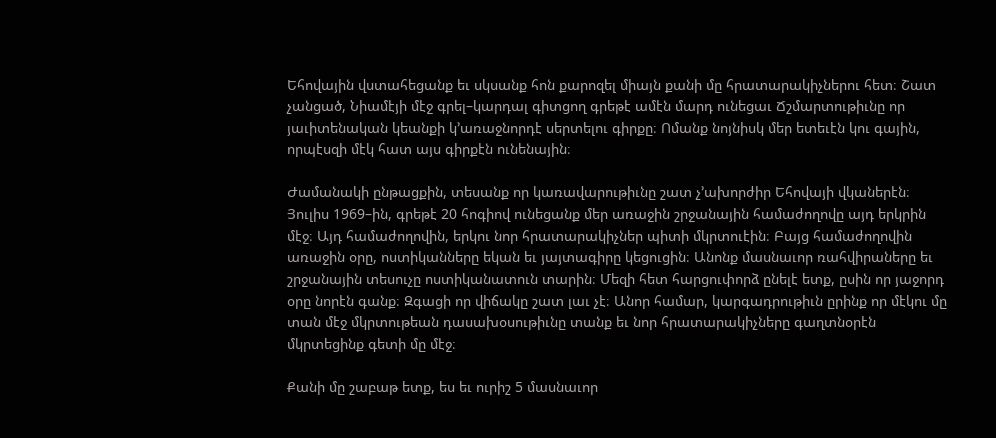Եհովային վստահեցանք եւ սկսանք հոն քարոզել միայն քանի մը հրատարակիչներու հետ։ Շատ չանցած, Նիամէյի մէջ գրել–կարդալ գիտցող գրեթէ ամէն մարդ ունեցաւ Ճշմարտութիւնը որ յաւիտենական կեանքի կ’առաջնորդէ սերտելու գիրքը։ Ոմանք նոյնիսկ մեր ետեւէն կու գային, որպէսզի մէկ հատ այս գիրքէն ունենային։

Ժամանակի ընթացքին, տեսանք որ կառավարութիւնը շատ չ’ախորժիր Եհովայի վկաներէն։ Յուլիս 1969–ին, գրեթէ 20 հոգիով ունեցանք մեր առաջին շրջանային համաժողովը այդ երկրին մէջ։ Այդ համաժողովին, երկու նոր հրատարակիչներ պիտի մկրտուէին։ Բայց համաժողովին առաջին օրը, ոստիկանները եկան եւ յայտագիրը կեցուցին։ Անոնք մասնաւոր ռահվիրաները եւ շրջանային տեսուչը ոստիկանատուն տարին։ Մեզի հետ հարցուփորձ ընելէ ետք, ըսին որ յաջորդ օրը նորէն գանք։ Զգացի որ վիճակը շատ լաւ չէ։ Անոր համար, կարգադրութիւն ըրինք որ մէկու մը տան մէջ մկրտութեան դասախօսութիւնը տանք եւ նոր հրատարակիչները գաղտնօրէն մկրտեցինք գետի մը մէջ։

Քանի մը շաբաթ ետք, ես եւ ուրիշ 5 մասնաւոր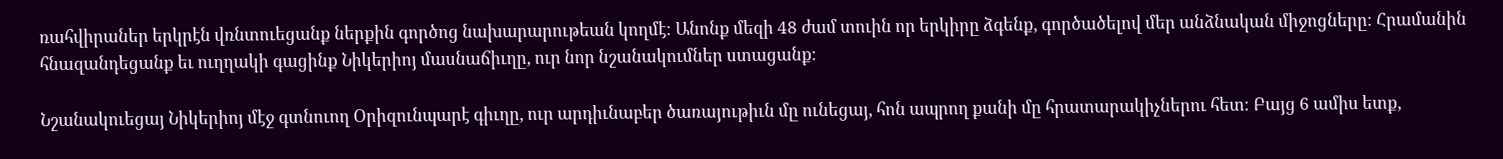ռահվիրաներ երկրէն վռնտուեցանք ներքին գործոց նախարարութեան կողմէ։ Անոնք մեզի 48 ժամ տուին որ երկիրը ձգենք, գործածելով մեր անձնական միջոցները։ Հրամանին հնազանդեցանք եւ ուղղակի գացինք Նիկերիոյ մասնաճիւղը, ուր նոր նշանակումներ ստացանք։

Նշանակուեցայ Նիկերիոյ մէջ գտնուող Օրիզունպարէ գիւղը, ուր արդիւնաբեր ծառայութիւն մը ունեցայ, հոն ապրող քանի մը հրատարակիչներու հետ։ Բայց 6 ամիս ետք,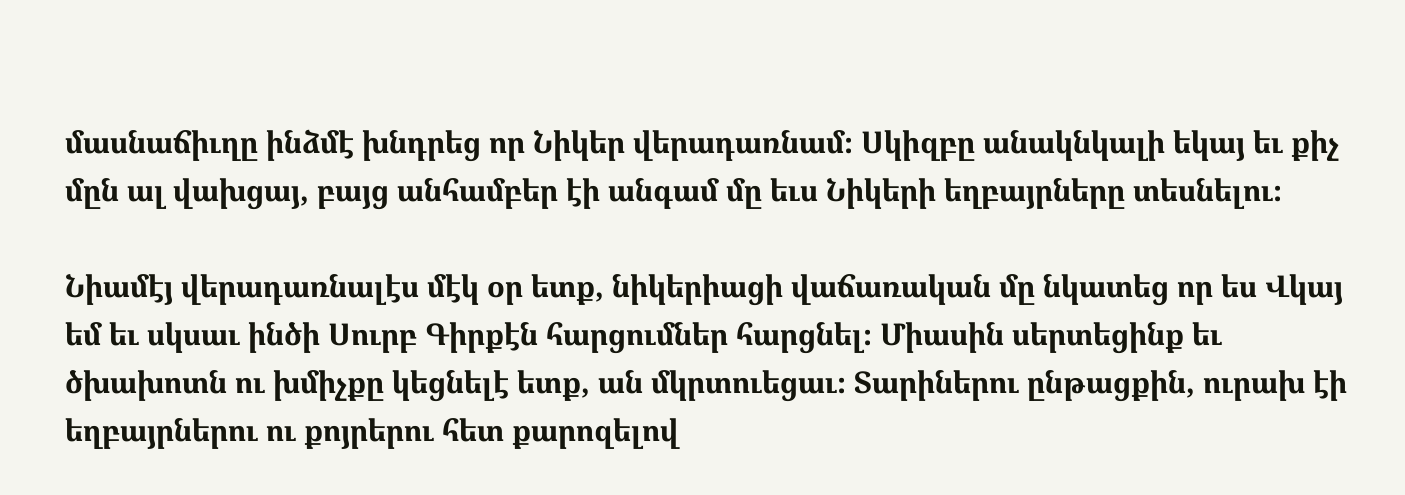մասնաճիւղը ինձմէ խնդրեց որ Նիկեր վերադառնամ։ Սկիզբը անակնկալի եկայ եւ քիչ մըն ալ վախցայ, բայց անհամբեր էի անգամ մը եւս Նիկերի եղբայրները տեսնելու։

Նիամէյ վերադառնալէս մէկ օր ետք, նիկերիացի վաճառական մը նկատեց որ ես Վկայ եմ եւ սկսաւ ինծի Սուրբ Գիրքէն հարցումներ հարցնել։ Միասին սերտեցինք եւ ծխախոտն ու խմիչքը կեցնելէ ետք, ան մկրտուեցաւ։ Տարիներու ընթացքին, ուրախ էի եղբայրներու ու քոյրերու հետ քարոզելով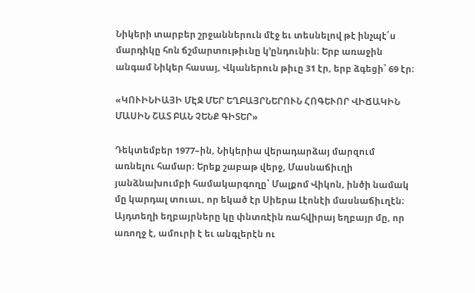Նիկերի տարբեր շրջաններուն մէջ եւ տեսնելով թէ ինչպէ՛ս մարդիկը հոն ճշմարտութիւնը կ’ընդունին։ Երբ առաջին անգամ Նիկեր հասայ, Վկաներուն թիւը 31 էր, երբ ձգեցի՝ 69 էր։

«ԿՈՒԻՆԻԱՅԻ ՄԷՋ ՄԵՐ ԵՂԲԱՅՐՆԵՐՈՒՆ ՀՈԳԵՒՈՐ ՎԻՃԱԿԻՆ ՄԱՍԻՆ ՇԱՏ ԲԱՆ ՉԵՆՔ ԳԻՏԵՐ»

Դեկտեմբեր 1977–ին, Նիկերիա վերադարձայ մարզում առնելու համար։ Երեք շաբաթ վերջ, Մասնաճիւղի յանձնախումբի համակարգողը՝ Մալքոմ Վիկոն, ինծի նամակ մը կարդալ տուաւ, որ եկած էր Սիերա Լէոնէի մասնաճիւղէն։ Այդտեղի եղբայրները կը փնտռէին ռահվիրայ եղբայր մը, որ առողջ է, ամուրի է եւ անգլերէն ու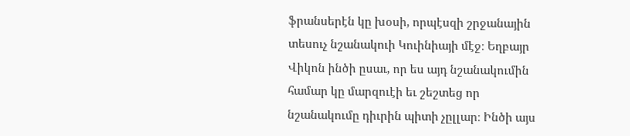ֆրանսերէն կը խօսի, որպէսզի շրջանային տեսուչ նշանակուի Կուինիայի մէջ։ Եղբայր Վիկոն ինծի ըսաւ, որ ես այդ նշանակումին համար կը մարզուէի եւ շեշտեց որ նշանակումը դիւրին պիտի չըլլար։ Ինծի այս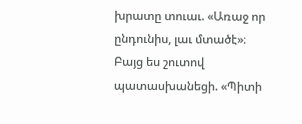խրատը տուաւ. «Առաջ որ ընդունիս, լաւ մտածէ»։ Բայց ես շուտով պատասխանեցի. «Պիտի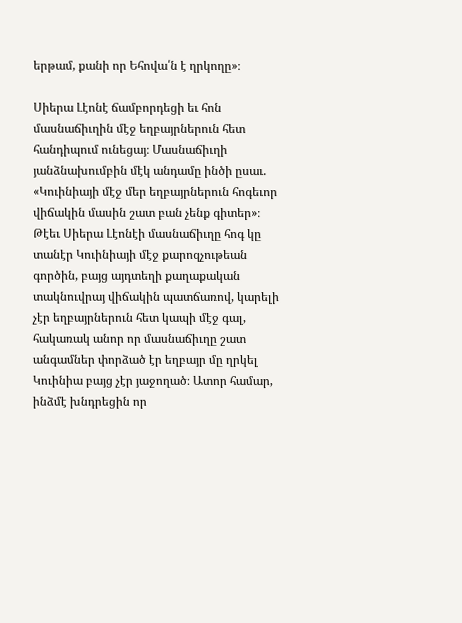երթամ, քանի որ Եհովա՛ն է ղրկողը»։

Սիերա Լէոնէ ճամբորդեցի եւ հոն մասնաճիւղին մէջ եղբայրներուն հետ հանդիպում ունեցայ։ Մասնաճիւղի յանձնախումբին մէկ անդամը ինծի ըսաւ. «Կուինիայի մէջ մեր եղբայրներուն հոգեւոր վիճակին մասին շատ բան չենք գիտեր»։ Թէեւ Սիերա Լէոնէի մասնաճիւղը հոգ կը տանէր Կուինիայի մէջ քարոզչութեան գործին, բայց այդտեղի քաղաքական տակնուվրայ վիճակին պատճառով, կարելի չէր եղբայրներուն հետ կապի մէջ գալ, հակառակ անոր որ մասնաճիւղը շատ անգամներ փորձած էր եղբայր մը ղրկել Կուինիա բայց չէր յաջողած։ Ատոր համար, ինձմէ խնդրեցին որ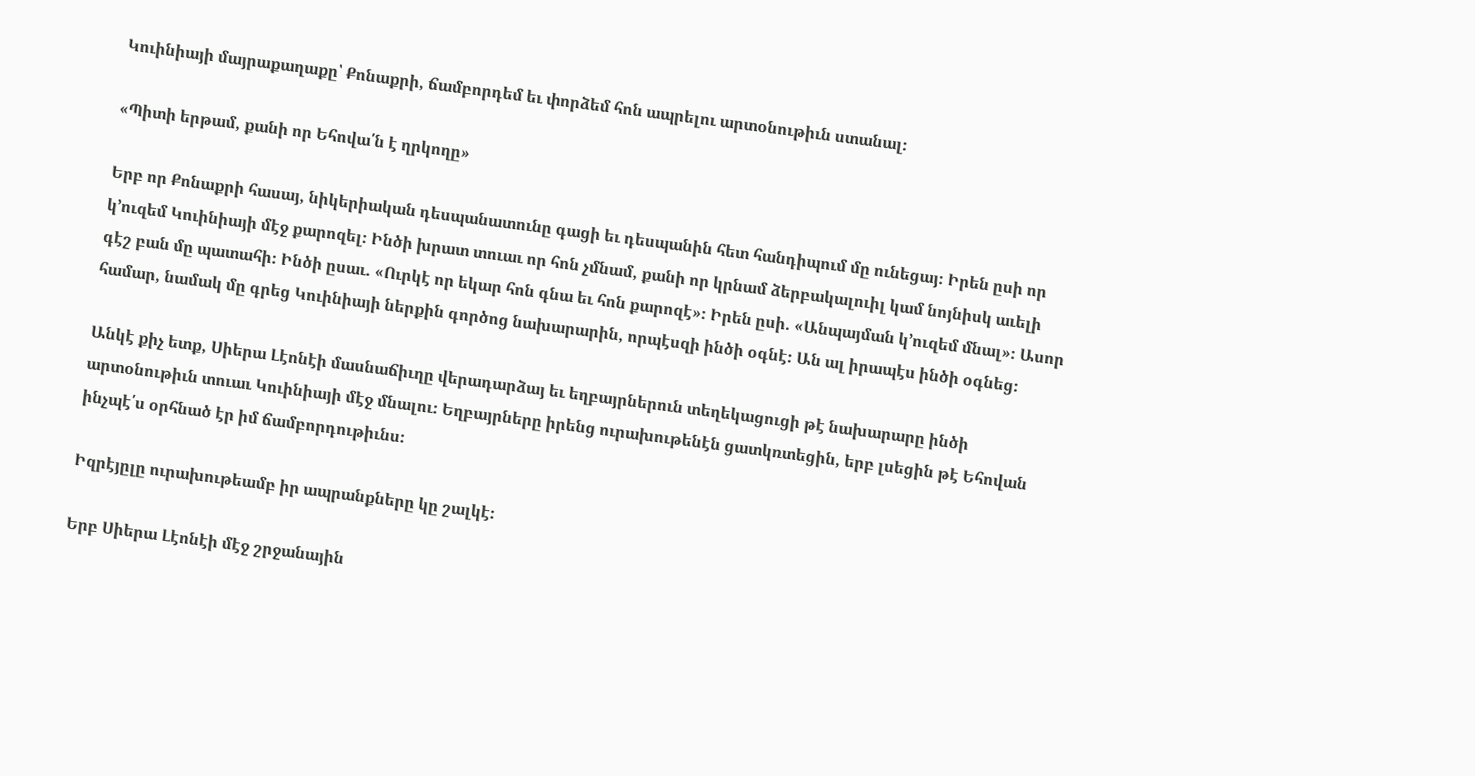Կուինիայի մայրաքաղաքը՝ Քոնաքրի, ճամբորդեմ եւ փորձեմ հոն ապրելու արտօնութիւն ստանալ։

«Պիտի երթամ, քանի որ Եհովա՛ն է ղրկողը»

Երբ որ Քոնաքրի հասայ, նիկերիական դեսպանատունը գացի եւ դեսպանին հետ հանդիպում մը ունեցայ։ Իրեն ըսի որ կ’ուզեմ Կուինիայի մէջ քարոզել։ Ինծի խրատ տուաւ որ հոն չմնամ, քանի որ կրնամ ձերբակալուիլ կամ նոյնիսկ աւելի գէշ բան մը պատահի։ Ինծի ըսաւ. «Ուրկէ որ եկար հոն գնա եւ հոն քարոզէ»։ Իրեն ըսի. «Անպայման կ’ուզեմ մնալ»։ Ասոր համար, նամակ մը գրեց Կուինիայի ներքին գործոց նախարարին, որպէսզի ինծի օգնէ։ Ան ալ իրապէս ինծի օգնեց։

Անկէ քիչ ետք, Սիերա Լէոնէի մասնաճիւղը վերադարձայ եւ եղբայրներուն տեղեկացուցի թէ նախարարը ինծի արտօնութիւն տուաւ Կուինիայի մէջ մնալու։ Եղբայրները իրենց ուրախութենէն ցատկռտեցին, երբ լսեցին թէ Եհովան ինչպէ՛ս օրհնած էր իմ ճամբորդութիւնս։

Իզրէյըլը ուրախութեամբ իր ապրանքները կը շալկէ։

Երբ Սիերա Լէոնէի մէջ շրջանային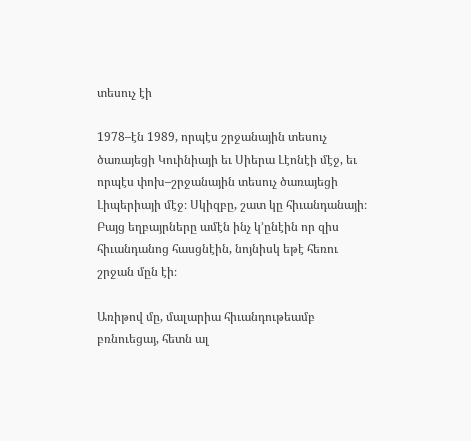տեսուչ էի

1978–էն 1989, որպէս շրջանային տեսուչ ծառայեցի Կուինիայի եւ Սիերա Լէոնէի մէջ, եւ որպէս փոխ–շրջանային տեսուչ ծառայեցի Լիպերիայի մէջ։ Սկիզբը, շատ կը հիւանդանայի։ Բայց եղբայրները ամէն ինչ կ’ընէին որ զիս հիւանդանոց հասցնէին, նոյնիսկ եթէ հեռու շրջան մըն էի։

Առիթով մը, մալարիա հիւանդութեամբ բռնուեցայ, հետն ալ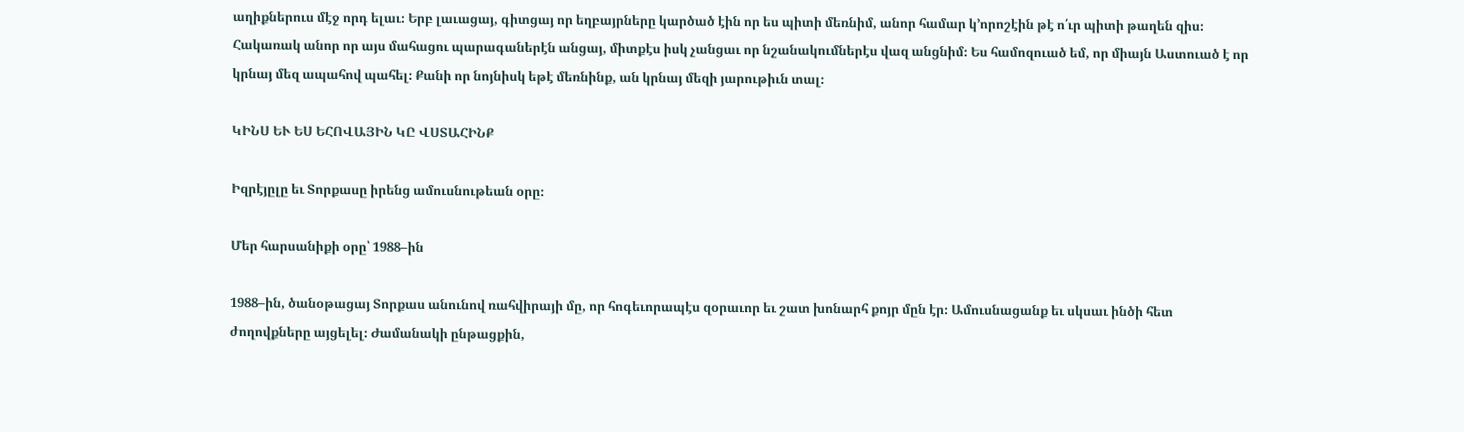աղիքներուս մէջ որդ ելաւ։ Երբ լաւացայ, գիտցայ որ եղբայրները կարծած էին որ ես պիտի մեռնիմ, անոր համար կ’որոշէին թէ ո՛ւր պիտի թաղեն զիս։ Հակառակ անոր որ այս մահացու պարագաներէն անցայ, միտքէս իսկ չանցաւ որ նշանակումներէս վազ անցնիմ։ Ես համոզուած եմ, որ միայն Աստուած է որ կրնայ մեզ ապահով պահել։ Քանի որ նոյնիսկ եթէ մեռնինք, ան կրնայ մեզի յարութիւն տալ։

ԿԻՆՍ ԵՒ ԵՍ ԵՀՈՎԱՅԻՆ ԿԸ ՎՍՏԱՀԻՆՔ

Իզրէյըլը եւ Տորքասը իրենց ամուսնութեան օրը։

Մեր հարսանիքի օրը՝ 1988–ին

1988–ին, ծանօթացայ Տորքաս անունով ռահվիրայի մը, որ հոգեւորապէս զօրաւոր եւ շատ խոնարհ քոյր մըն էր։ Ամուսնացանք եւ սկսաւ ինծի հետ ժողովքները այցելել։ Ժամանակի ընթացքին,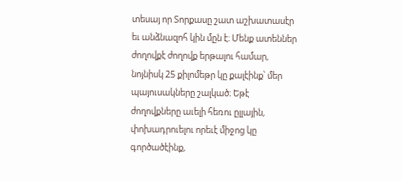տեսայ որ Տորքասը շատ աշխատասէր եւ անձնազոհ կին մըն է։ Մենք ատեններ ժողովքէ ժողովք երթալու համար, նոյնիսկ 25 քիլոմեթր կը քալէինք՝ մեր պայուսակները շալկած։ Եթէ ժողովքները աւելի հեռու ըլլային, փոխադրուելու որեւէ միջոց կը գործածէինք,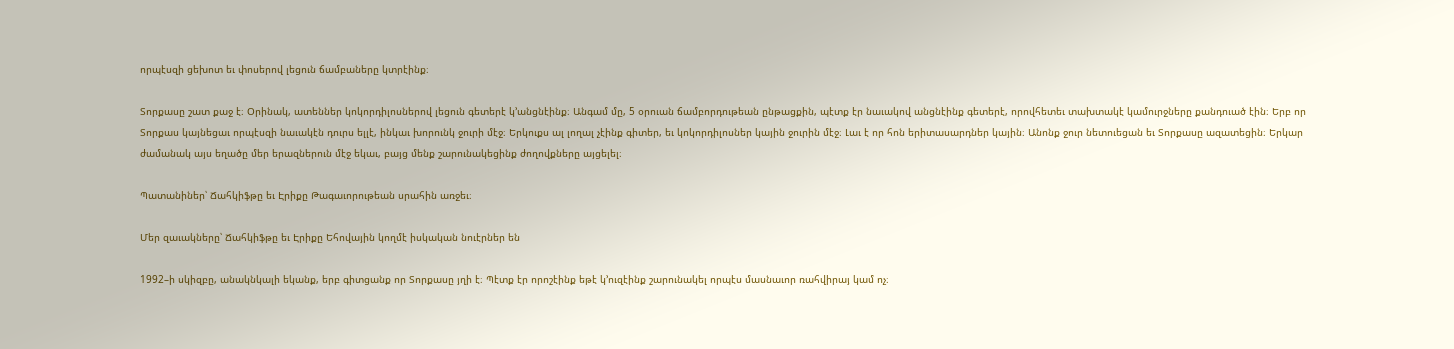որպէսզի ցեխոտ եւ փոսերով լեցուն ճամբաները կտրէինք։

Տորքասը շատ քաջ է։ Օրինակ, ատեններ կոկորդիլոսներով լեցուն գետերէ կ’անցնէինք։ Անգամ մը, 5 օրուան ճամբորդութեան ընթացքին, պէտք էր նաւակով անցնէինք գետերէ, որովհետեւ տախտակէ կամուրջները քանդուած էին։ Երբ որ Տորքաս կայնեցաւ որպէսզի նաւակէն դուրս ելլէ, ինկաւ խորունկ ջուրի մէջ։ Երկուքս ալ լողալ չէինք գիտեր, եւ կոկորդիլոսներ կային ջուրին մէջ։ Լաւ է որ հոն երիտասարդներ կային։ Անոնք ջուր նետուեցան եւ Տորքասը ազատեցին։ Երկար ժամանակ այս եղածը մեր երազներուն մէջ եկաւ, բայց մենք շարունակեցինք ժողովքները այցելել։

Պատանիներ՝ Ճահկիֆթը եւ Էրիքը Թագաւորութեան սրահին առջեւ։

Մեր զաւակները՝ Ճահկիֆթը եւ Էրիքը Եհովային կողմէ իսկական նուէրներ են

1992–ի սկիզբը, անակնկալի եկանք, երբ գիտցանք որ Տորքասը յղի է։ Պէտք էր որոշէինք եթէ կ’ուզէինք շարունակել որպէս մասնաւոր ռահվիրայ կամ ոչ։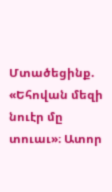Մտածեցինք. «Եհովան մեզի նուէր մը տուաւ»։ Ատոր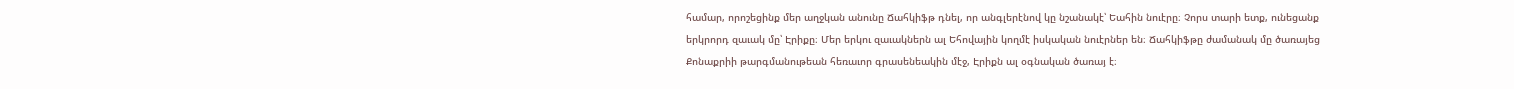համար, որոշեցինք մեր աղջկան անունը Ճահկիֆթ դնել, որ անգլերէնով կը նշանակէ՝ Եահին նուէրը։ Չորս տարի ետք, ունեցանք երկրորդ զաւակ մը՝ Էրիքը։ Մեր երկու զաւակներն ալ Եհովային կողմէ իսկական նուէրներ են։ Ճահկիֆթը ժամանակ մը ծառայեց Քոնաքրիի թարգմանութեան հեռաւոր գրասենեակին մէջ, Էրիքն ալ օգնական ծառայ է։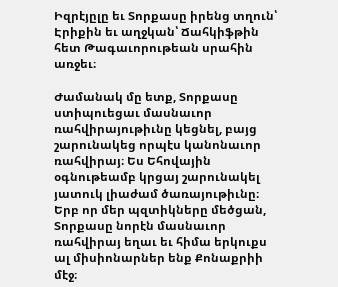Իզրէյըլը եւ Տորքասը իրենց տղուն՝ Էրիքին եւ աղջկան՝ Ճահկիֆթին հետ Թագաւորութեան սրահին առջեւ։

Ժամանակ մը ետք, Տորքասը ստիպուեցաւ մասնաւոր ռահվիրայութիւնը կեցնել, բայց շարունակեց որպէս կանոնաւոր ռահվիրայ։ Ես Եհովային օգնութեամբ կրցայ շարունակել յատուկ լիաժամ ծառայութիւնը։ Երբ որ մեր պզտիկները մեծցան, Տորքասը նորէն մասնաւոր ռահվիրայ եղաւ եւ հիմա երկուքս ալ միսիոնարներ ենք Քոնաքրիի մէջ։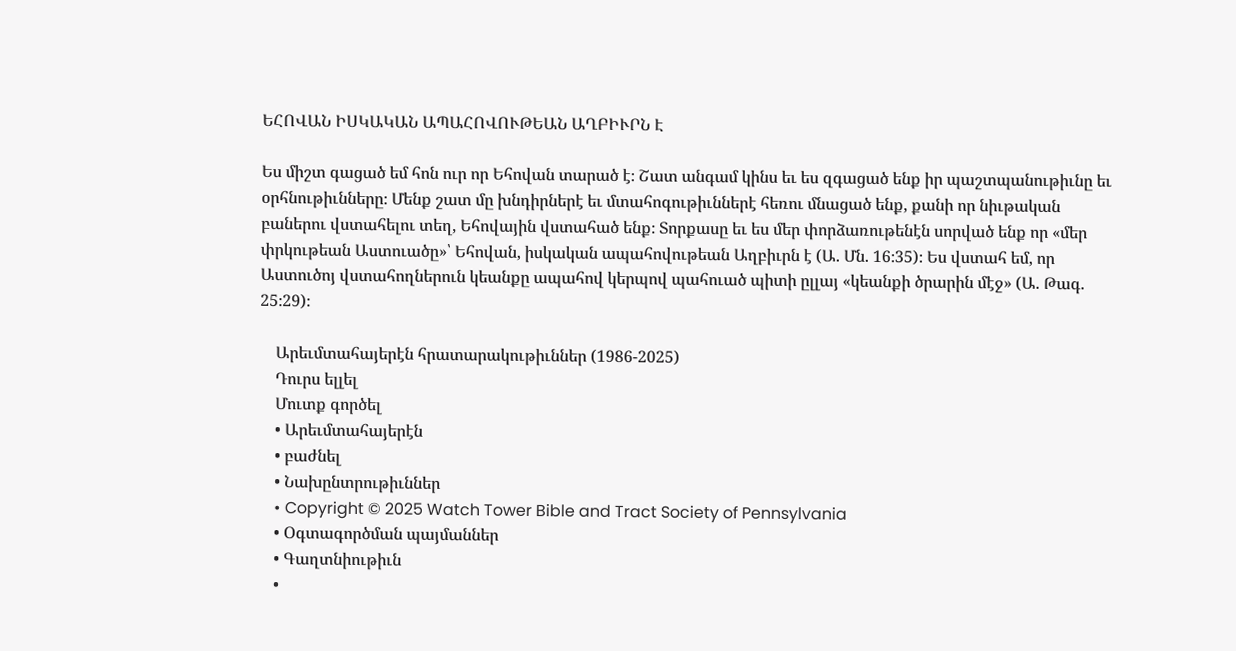ԵՀՈՎԱՆ ԻՍԿԱԿԱՆ ԱՊԱՀՈՎՈՒԹԵԱՆ ԱՂԲԻՒՐՆ Է

Ես միշտ գացած եմ հոն ուր որ Եհովան տարած է։ Շատ անգամ կինս եւ ես զգացած ենք իր պաշտպանութիւնը եւ օրհնութիւնները։ Մենք շատ մը խնդիրներէ եւ մտահոգութիւններէ հեռու մնացած ենք, քանի որ նիւթական բաներու վստահելու տեղ, Եհովային վստահած ենք։ Տորքասը եւ ես մեր փորձառութենէն սորված ենք որ «մեր փրկութեան Աստուածը»՝ Եհովան, իսկական ապահովութեան Աղբիւրն է (Ա. Մն. 16։35)։ Ես վստահ եմ, որ Աստուծոյ վստահողներուն կեանքը ապահով կերպով պահուած պիտի ըլլայ «կեանքի ծրարին մէջ» (Ա. Թագ. 25։29)։

    Արեւմտահայերէն հրատարակութիւններ (1986-2025)
    Դուրս ելլել
    Մուտք գործել
    • Արեւմտահայերէն
    • բաժնել
    • Նախընտրութիւններ
    • Copyright © 2025 Watch Tower Bible and Tract Society of Pennsylvania
    • Օգտագործման պայմաններ
    • Գաղտնիութիւն
    •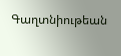Գաղտնիութեան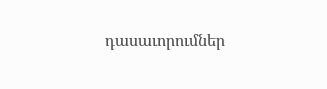դասաւորումներ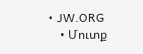• JW.ORG
    • Մուտք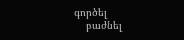գործել
    բաժնել